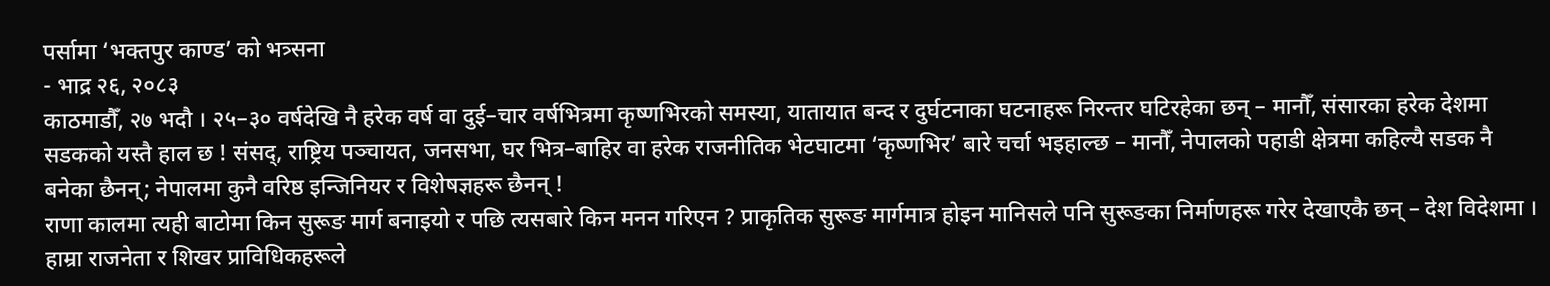पर्सामा ‘भक्तपुर काण्ड’ को भत्र्सना
- भाद्र २६, २०८३
काठमाडौँ, २७ भदौ । २५–३० वर्षदेखि नै हरेक वर्ष वा दुई–चार वर्षभित्रमा कृष्णभिरको समस्या, यातायात बन्द र दुर्घटनाका घटनाहरू निरन्तर घटिरहेका छन् – मानौँ, संसारका हरेक देशमा सडकको यस्तै हाल छ ! संसद्, राष्ट्रिय पञ्चायत, जनसभा, घर भित्र–बाहिर वा हरेक राजनीतिक भेटघाटमा ‘कृष्णभिर’ बारे चर्चा भइहाल्छ – मानौँ, नेपालको पहाडी क्षेत्रमा कहिल्यै सडक नै बनेका छैनन्; नेपालमा कुनै वरिष्ठ इन्जिनियर र विशेषज्ञहरू छैनन् !
राणा कालमा त्यही बाटोमा किन सुरूङ मार्ग बनाइयो र पछि त्यसबारे किन मनन गरिएन ? प्राकृतिक सुरूङ मार्गमात्र होइन मानिसले पनि सुरूङका निर्माणहरू गरेर देखाएकै छन् – देश विदेशमा । हाम्रा राजनेता र शिखर प्राविधिकहरूले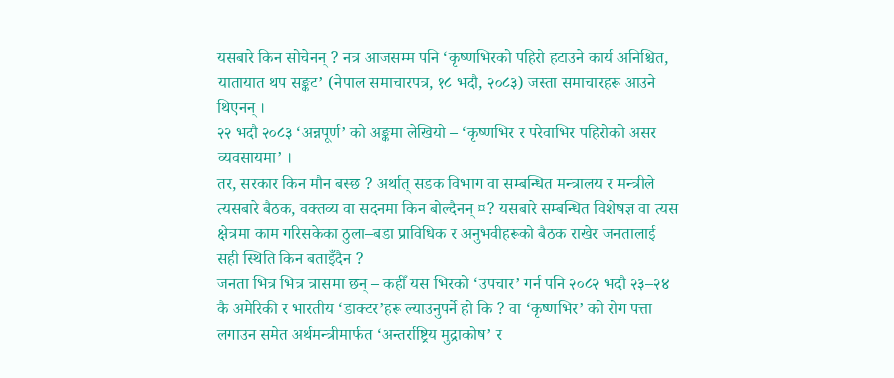यसबारे किन सोचेनन् ? नत्र आजसम्म पनि ‘कृष्णभिरको पहिरो हटाउने कार्य अनिश्चित, यातायात थप सङ्कट’ (नेपाल समाचारपत्र, १८ भदौ, २०८३) जस्ता समाचारहरू आउने थिएनन् ।
२२ भदौ २०८३ ‘अन्नपूर्ण’ को अङ्कमा लेखियो – ‘कृष्णभिर र परेवाभिर पहिरोको असर व्यवसायमा’ ।
तर, सरकार किन मौन बस्छ ? अर्थात् सडक विभाग वा सम्बन्धित मन्त्रालय र मन्त्रीले त्यसबारे बैठक, वक्तव्य वा सदनमा किन बोल्दैनन् ¤? यसबारे सम्बन्धित विशेषज्ञ वा त्यस क्षेत्रमा काम गरिसकेका ठुला–बडा प्राविधिक र अनुभवीहरूको बैठक राखेर जनतालाई सही स्थिति किन बताइँदैन ?
जनता भित्र भित्र त्रासमा छन् – कहीँ यस भिरको ‘उपचार’ गर्न पनि २०८२ भदौ २३–२४ कै अमेरिकी र भारतीय ‘डाक्टर’हरू ल्याउनुपर्ने हो कि ? वा ‘कृष्णभिर’ को रोग पत्ता लगाउन समेत अर्थमन्त्रीमार्फत ‘अन्तर्राष्ट्रिय मुद्राकोष’ र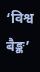‘विश्व बैङ्क’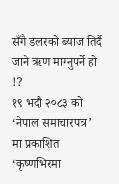सँगै डलरको ब्याज तिर्दै जाने ऋण माग्नुपर्ने हो !?
१९ भदौ २०८३ को ‘नेपाल समाचारपत्र’ मा प्रकाशित ‘कृष्णभिरमा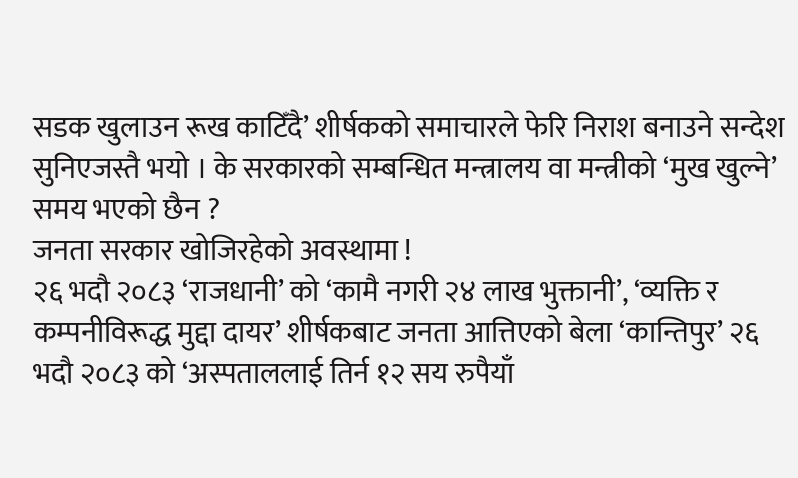सडक खुलाउन रूख काटिँदै’ शीर्षकको समाचारले फेरि निराश बनाउने सन्देश सुनिएजस्तै भयो । के सरकारको सम्बन्धित मन्त्रालय वा मन्त्रीको ‘मुख खुल्ने’ समय भएको छैन ?
जनता सरकार खोजिरहेको अवस्थामा !
२६ भदौ २०८३ ‘राजधानी’ को ‘कामै नगरी २४ लाख भुक्तानी’, ‘व्यक्ति र कम्पनीविरूद्ध मुद्दा दायर’ शीर्षकबाट जनता आत्तिएको बेला ‘कान्तिपुर’ २६ भदौ २०८३ को ‘अस्पताललाई तिर्न १२ सय रुपैयाँ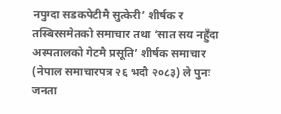नपुग्दा सडकपेटीमै सुत्केरी’ शीर्षक र तस्बिरसमेतको समाचार तथा ‘सात सय नहुँदा अस्पतालको गेटमै प्रसूति’ शीर्षक समाचार (नेपाल समाचारपत्र २६ भदौ २०८३) ले पुनः जनता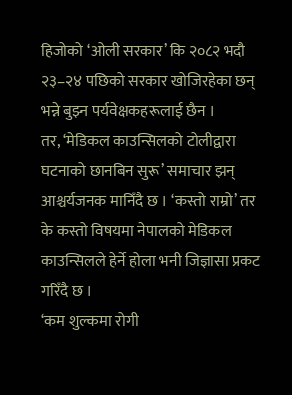हिजोको ‘ओली सरकार’ कि २०८२ भदौ २३–२४ पछिको सरकार खोजिरहेका छन् भन्ने बुझ्न पर्यवेक्षकहरूलाई छैन ।
तर, ‘मेडिकल काउन्सिलको टोलीद्वारा घटनाको छानबिन सुरू’ समाचार झन् आश्चर्यजनक मानिँदै छ । ‘कस्तो राम्रो’ तर के कस्तो विषयमा नेपालको मेडिकल काउन्सिलले हेर्ने होला भनी जिज्ञासा प्रकट गरिँदै छ ।
‘कम शुल्कमा रोगी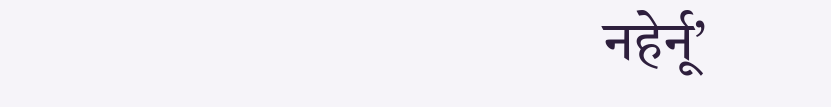नहेर्नू’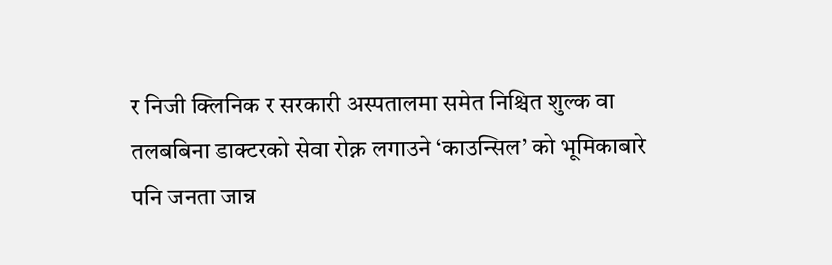र निजी क्लिनिक र सरकारी अस्पतालमा समेत निश्चित शुल्क वा तलबबिना डाक्टरको सेवा रोक्न लगाउने ‘काउन्सिल’ को भूमिकाबारे पनि जनता जान्न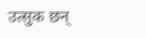उत्सुक छन्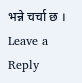भन्ने चर्चा छ ।
Leave a Reply